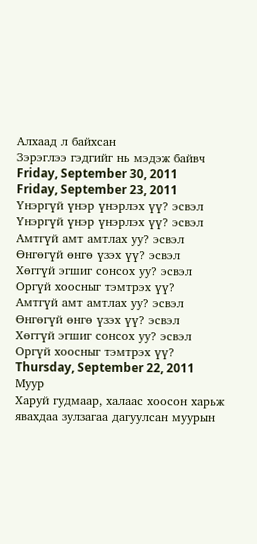Алхаад л байхсан
Зэрэглээ гэдгийг нь мэдэж байвч
Friday, September 30, 2011
Friday, September 23, 2011
Үнэргүй үнэр үнэрлэх үү? эсвэл
Үнэргүй үнэр үнэрлэх үү? эсвэл
Амтгүй амт амтлах уу? эсвэл
Өнгөгүй өнгө үзэх үү? эсвэл
Хөггүй эгшиг сонсох уу? эсвэл
Оргүй хоосныг тэмтрэх үү?
Амтгүй амт амтлах уу? эсвэл
Өнгөгүй өнгө үзэх үү? эсвэл
Хөггүй эгшиг сонсох уу? эсвэл
Оргүй хоосныг тэмтрэх үү?
Thursday, September 22, 2011
Муур
Харуй гудмаар, халаас хоосон харьж явахдаа зулзагаа дагуулсан муурын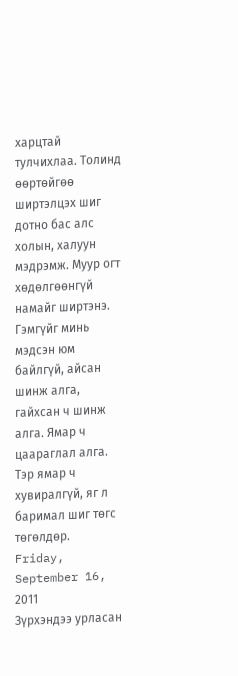харцтай тулчихлаа. Толинд өөртөйгөө ширтэлцэх шиг дотно бас алс холын, халуун мэдрэмж. Муур огт хөдөлгөөнгүй намайг ширтэнэ. Гэмгүйг минь мэдсэн юм байлгүй, айсан шинж алга, гайхсан ч шинж алга. Ямар ч цаараглал алга. Тэр ямар ч хувиралгүй, яг л баримал шиг төгс төгөлдөр.
Friday, September 16, 2011
Зүрхэндээ урласан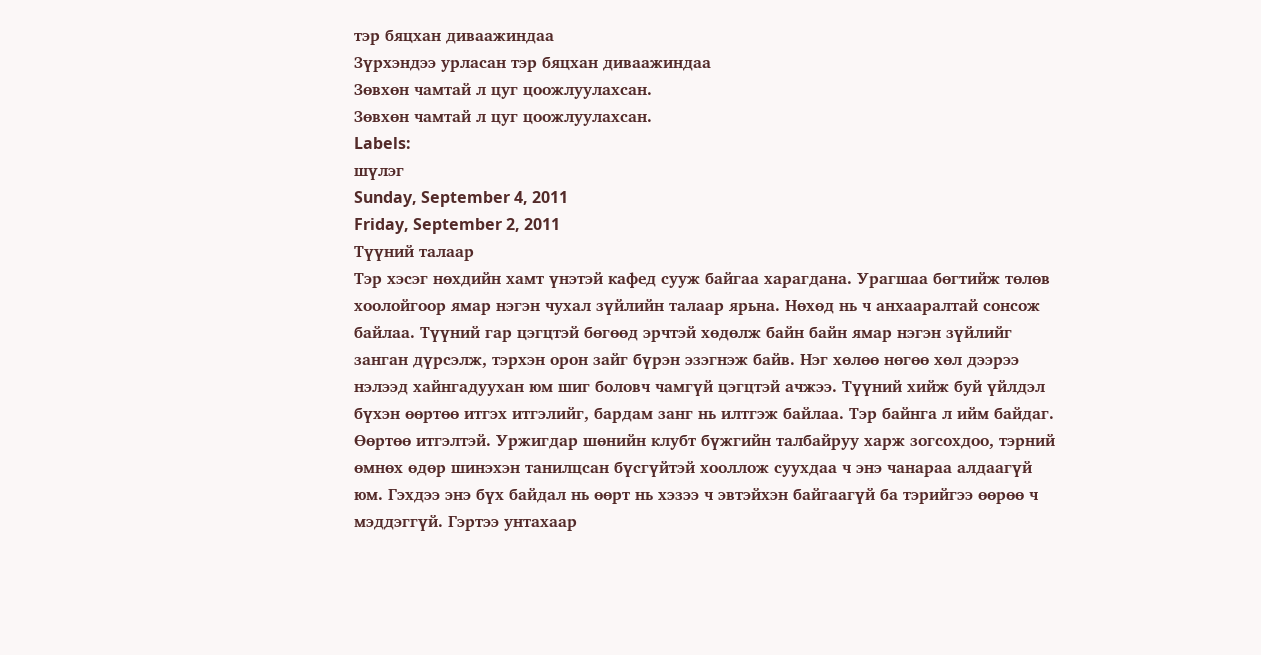тэр бяцхан диваажиндаа
Зүрхэндээ урласан тэр бяцхан диваажиндаа
Зөвхөн чамтай л цуг цоожлуулахсан.
Зөвхөн чамтай л цуг цоожлуулахсан.
Labels:
шүлэг
Sunday, September 4, 2011
Friday, September 2, 2011
Түүний талаар
Тэр хэсэг нөхдийн хамт үнэтэй кафед сууж байгаа харагдана. Урагшаа бөгтийж төлөв хоолойгоор ямар нэгэн чухал зүйлийн талаар ярьна. Нөхөд нь ч анхааралтай сонсож байлаа. Түүний гар цэгцтэй бөгөөд эрчтэй хөдөлж байн байн ямар нэгэн зүйлийг занган дүрсэлж, тэрхэн орон зайг бүрэн эзэгнэж байв. Нэг хөлөө нөгөө хөл дээрээ нэлээд хайнгадуухан юм шиг боловч чамгүй цэгцтэй ачжээ. Түүний хийж буй үйлдэл бүхэн өөртөө итгэх итгэлийг, бардам занг нь илтгэж байлаа. Тэр байнга л ийм байдаг. Өөртөө итгэлтэй. Уржигдар шөнийн клубт бүжгийн талбайруу харж зогсохдоо, тэрний өмнөх өдөр шинэхэн танилцсан бүсгүйтэй хооллож суухдаа ч энэ чанараа алдаагүй юм. Гэхдээ энэ бүх байдал нь өөрт нь хэзээ ч эвтэйхэн байгаагүй ба тэрийгээ өөрөө ч мэддэггүй. Гэртээ унтахаар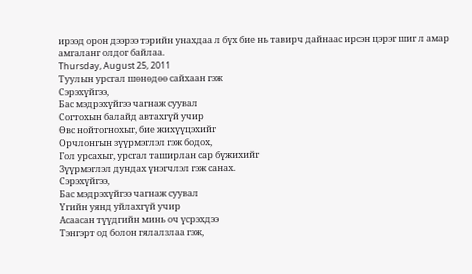ирээд орон дээрээ тэрийн унахдаа л бүх бие нь тавирч дайнаас ирсэн цэрэг шиг л амар амгаланг олдог байлаа.
Thursday, August 25, 2011
Туулын урсгал шөнөдөө сайхаан гэж
Сэрэхүйгээ,
Бас мэдрэхүйгээ чагнаж суувал
Согтохын балайд автахгүй учир
Өвс нойтогнохыг, бие жихүүцэхийг
Орчлонгын зүүрмэглэл гэж бодох,
Гол урсахыг, урсгал таширлан сар бүжихийг
Зүүрмэглэл дундах үнэгчлэл гэж санах.
Сэрэхүйгээ,
Бас мэдрэхүйгээ чагнаж суувал
Үгийн уянд уйлахгүй учир
Асаасан түүдгийн минь оч үсрэхдээ
Тэнгэрт од болон гялалзлаа гэж,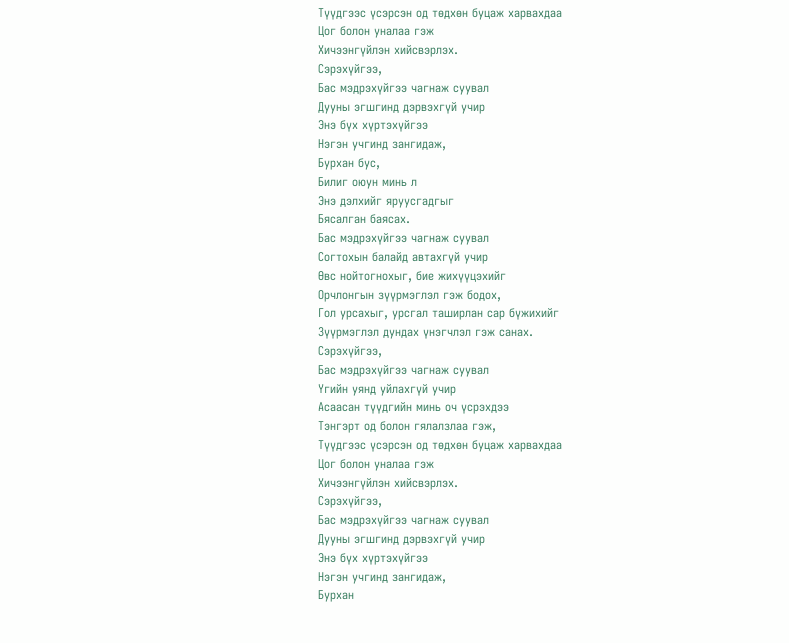Түүдгээс үсэрсэн од төдхөн буцаж харвахдаа
Цог болон уналаа гэж
Хичээнгүйлэн хийсвэрлэх.
Сэрэхүйгээ,
Бас мэдрэхүйгээ чагнаж суувал
Дууны эгшгинд дэрвэхгүй учир
Энэ бүх хүртэхүйгээ
Нэгэн учгинд зангидаж,
Бурхан бус,
Билиг оюун минь л
Энэ дэлхийг яруусгадгыг
Бясалган баясах.
Бас мэдрэхүйгээ чагнаж суувал
Согтохын балайд автахгүй учир
Өвс нойтогнохыг, бие жихүүцэхийг
Орчлонгын зүүрмэглэл гэж бодох,
Гол урсахыг, урсгал таширлан сар бүжихийг
Зүүрмэглэл дундах үнэгчлэл гэж санах.
Сэрэхүйгээ,
Бас мэдрэхүйгээ чагнаж суувал
Үгийн уянд уйлахгүй учир
Асаасан түүдгийн минь оч үсрэхдээ
Тэнгэрт од болон гялалзлаа гэж,
Түүдгээс үсэрсэн од төдхөн буцаж харвахдаа
Цог болон уналаа гэж
Хичээнгүйлэн хийсвэрлэх.
Сэрэхүйгээ,
Бас мэдрэхүйгээ чагнаж суувал
Дууны эгшгинд дэрвэхгүй учир
Энэ бүх хүртэхүйгээ
Нэгэн учгинд зангидаж,
Бурхан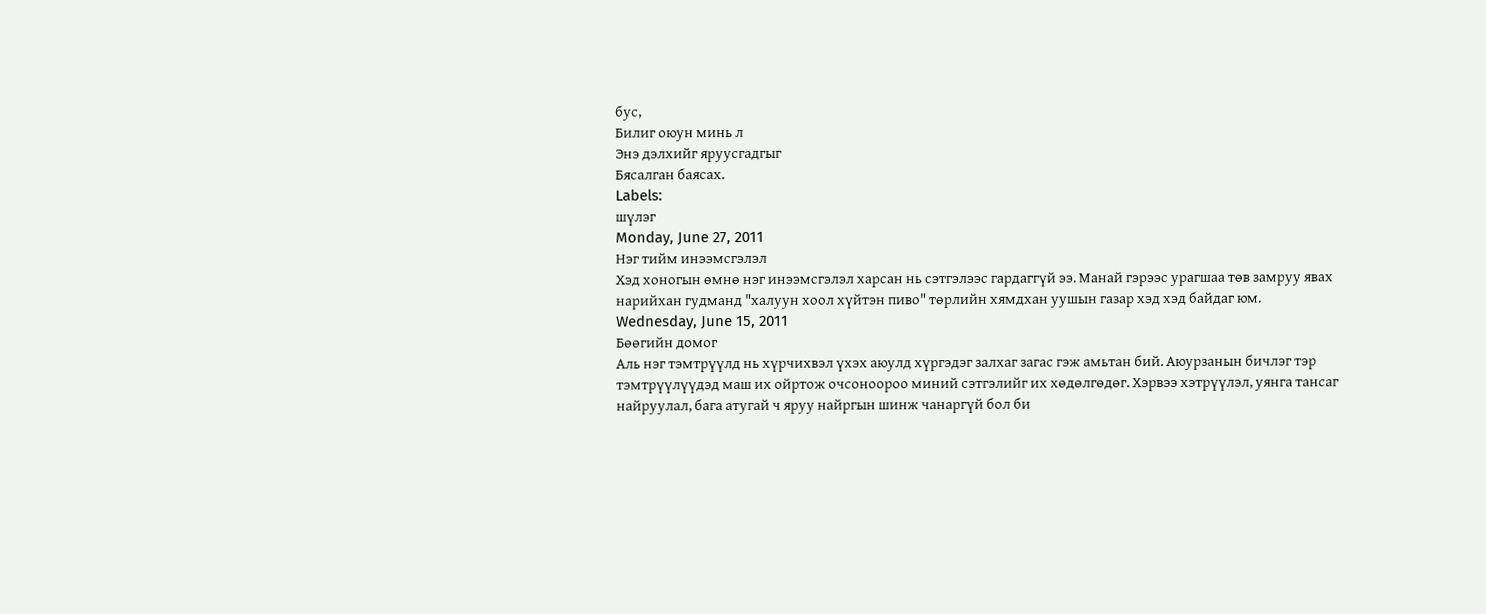бус,
Билиг оюун минь л
Энэ дэлхийг яруусгадгыг
Бясалган баясах.
Labels:
шүлэг
Monday, June 27, 2011
Нэг тийм инээмсгэлэл
Хэд хоногын өмнө нэг инээмсгэлэл харсан нь сэтгэлээс гардаггүй ээ. Манай гэрээс урагшаа төв замруу явах нарийхан гудманд "халуун хоол хүйтэн пиво" төрлийн хямдхан уушын газар хэд хэд байдаг юм.
Wednesday, June 15, 2011
Бөөгийн домог
Аль нэг тэмтрүүлд нь хүрчихвэл үхэх аюулд хүргэдэг залхаг загас гэж амьтан бий. Аюурзанын бичлэг тэр тэмтрүүлүүдэд маш их ойртож очсоноороо миний сэтгэлийг их хөдөлгөдөг. Хэрвээ хэтрүүлэл, уянга тансаг найруулал, бага атугай ч яруу найргын шинж чанаргүй бол би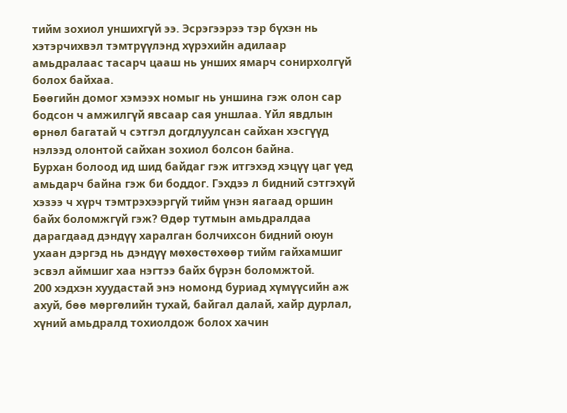тийм зохиол уншихгүй ээ. Эсрэгээрээ тэр бүхэн нь хэтэрчихвэл тэмтрүүлэнд хүрэхийн адилаар амьдралаас тасарч цааш нь унших ямарч сонирхолгүй болох байхаа.
Бөөгийн домог хэмээх номыг нь уншина гэж олон сар бодсон ч амжилгүй явсаар сая уншлаа. Үйл явдлын өрнөл багатай ч сэтгэл догдлуулсан сайхан хэсгүүд нэлээд олонтой сайхан зохиол болсон байна.
Бурхан болоод ид шид байдаг гэж итгэхэд хэцүү цаг үед амьдарч байна гэж би боддог. Гэхдээ л бидний сэтгэхүй хэзээ ч хүрч тэмтрэхээргүй тийм үнэн яагаад оршин байх боломжгүй гэж? Өдөр тутмын амьдралдаа дарагдаад дэндүү харалган болчихсон бидний оюун ухаан дэргэд нь дэндүү мөхөстөхөөр тийм гайхамшиг эсвэл аймшиг хаа нэгтээ байх бүрэн боломжтой.
200 хэдхэн хуудастай энэ номонд буриад хүмүүсийн аж ахуй, бөө мөргөлийн тухай, байгал далай, хайр дурлал, хүний амьдралд тохиолдож болох хачин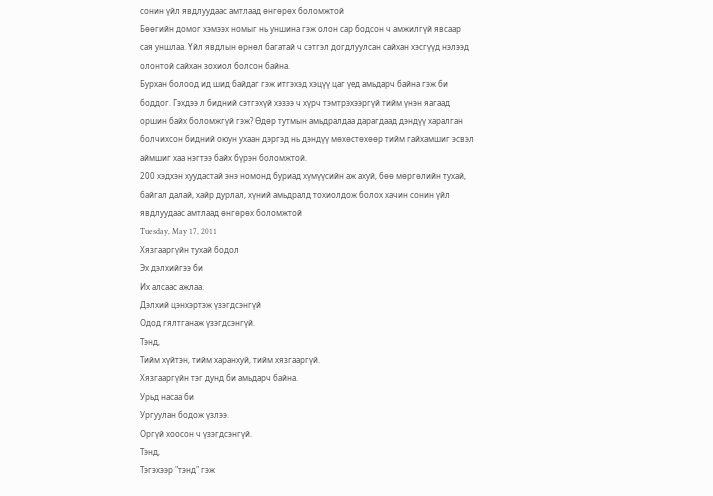сонин үйл явдлуудаас амтлаад өнгөрөх боломжтой
Бөөгийн домог хэмээх номыг нь уншина гэж олон сар бодсон ч амжилгүй явсаар сая уншлаа. Үйл явдлын өрнөл багатай ч сэтгэл догдлуулсан сайхан хэсгүүд нэлээд олонтой сайхан зохиол болсон байна.
Бурхан болоод ид шид байдаг гэж итгэхэд хэцүү цаг үед амьдарч байна гэж би боддог. Гэхдээ л бидний сэтгэхүй хэзээ ч хүрч тэмтрэхээргүй тийм үнэн яагаад оршин байх боломжгүй гэж? Өдөр тутмын амьдралдаа дарагдаад дэндүү харалган болчихсон бидний оюун ухаан дэргэд нь дэндүү мөхөстөхөөр тийм гайхамшиг эсвэл аймшиг хаа нэгтээ байх бүрэн боломжтой.
200 хэдхэн хуудастай энэ номонд буриад хүмүүсийн аж ахуй, бөө мөргөлийн тухай, байгал далай, хайр дурлал, хүний амьдралд тохиолдож болох хачин сонин үйл явдлуудаас амтлаад өнгөрөх боломжтой
Tuesday, May 17, 2011
Хязгааргүйн тухай бодол
Эх дэлхийгээ би
Их алсаас ажлаа.
Дэлхий цэнхэртэж үзэгдсэнгүй
Одод гялтганаж үзэгдсэнгүй.
Тэнд,
Тийм хүйтэн, тийм харанхуй, тийм хязгааргүй.
Хязгааргүйн тэг дунд би амьдарч байна.
Урьд насаа би
Ургуулан бодож үзлээ.
Оргүй хоосон ч үзэгдсэнгүй.
Тэнд,
Тэгэхээр "тэнд" гэж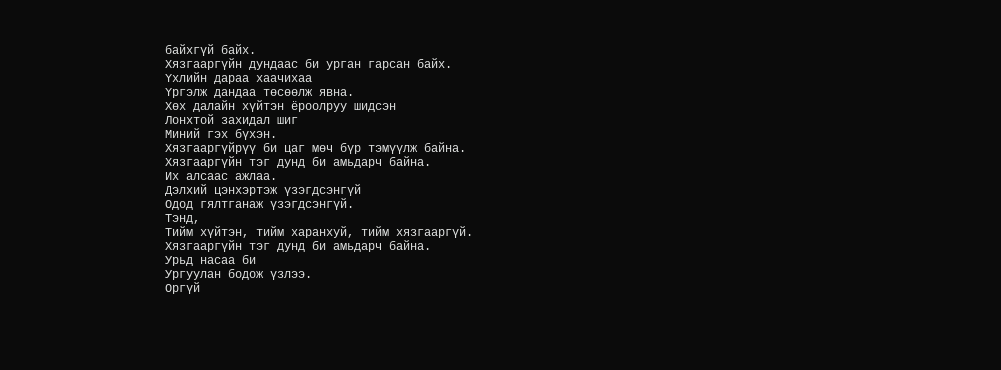байхгүй байх.
Хязгааргүйн дундаас би урган гарсан байх.
Үхлийн дараа хаачихаа
Үргэлж дандаа төсөөлж явна.
Хөх далайн хүйтэн ёроолруу шидсэн
Лонхтой захидал шиг
Миний гэх бүхэн.
Хязгааргүйрүү би цаг мөч бүр тэмүүлж байна.
Хязгааргүйн тэг дунд би амьдарч байна.
Их алсаас ажлаа.
Дэлхий цэнхэртэж үзэгдсэнгүй
Одод гялтганаж үзэгдсэнгүй.
Тэнд,
Тийм хүйтэн, тийм харанхуй, тийм хязгааргүй.
Хязгааргүйн тэг дунд би амьдарч байна.
Урьд насаа би
Ургуулан бодож үзлээ.
Оргүй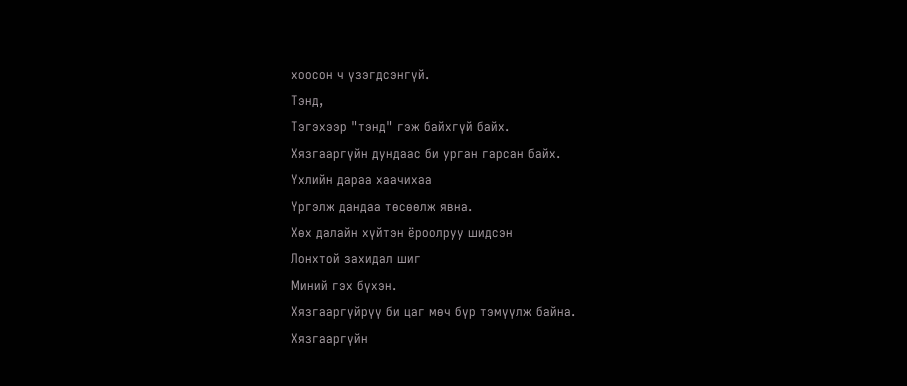хоосон ч үзэгдсэнгүй.
Тэнд,
Тэгэхээр "тэнд" гэж байхгүй байх.
Хязгааргүйн дундаас би урган гарсан байх.
Үхлийн дараа хаачихаа
Үргэлж дандаа төсөөлж явна.
Хөх далайн хүйтэн ёроолруу шидсэн
Лонхтой захидал шиг
Миний гэх бүхэн.
Хязгааргүйрүү би цаг мөч бүр тэмүүлж байна.
Хязгааргүйн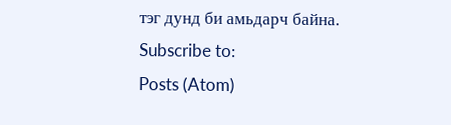тэг дунд би амьдарч байна.
Subscribe to:
Posts (Atom)